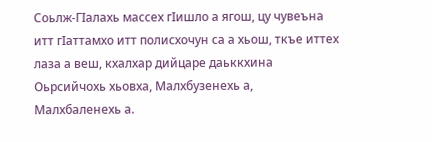Соьлж-ГIалахь массех гIишло а ягош, цу чувеъна итт гIаттамхо итт полисхочун са а хьош, ткъе иттех лаза а веш, кхалхар дийцаре даьккхина Оьрсийчохь хьовха, Малхбузенехь а, Малхбаленехь а.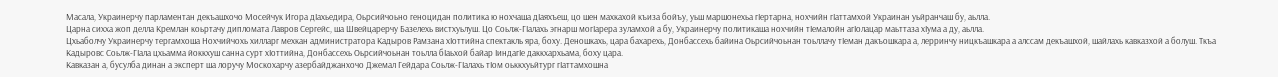Масала, Украинерчу парламентан декъашхочо Мосейчук Игора дIахьедира, Оьрсийчоьно геноцидан политика ю нохчаша дIаяхъеш, цо шен махкахой къиза бойъу, уьш маршонехьа гIертарна, нохчийн гIаттамхой Украинан уьйранчаш бу, аьлла.
Царна сихха жоп делла Кремлан коьртачу дипломата Лавров Сергейс, ша Швейцарерчу Базелехь вистхуьлуш. Цо Соьлж-ГIалахь эгнарш могIарера зуламхой а бу, Украинерчу политикаша нохчийн тIемалойн агIолацар маьттаза хIума а ду, аьлла.
Цхьаболчу Украинерчу тергамхоша Нохчийчохь хилларг мехкан администратора Кадыров Рамзана хIоттийна спектакль яра, боху. Деношкахь, цара бахарехь, Донбассехь байина Оьрсийчоьнан тоьллачу тIеман дакъошкара а, лерринчу ницкъашкара а алссам декъашхой, шайлахь кавказхой а болуш. Ткъа Кадыровс Соьлж-ГIала цхьамма йоккхуш санна сурт хIоттийна, Донбассехь Оьрсийчоьнан тоьлла бIаьхой байар IиндагIе даккхархьама, боху цара.
Кавказан а, бусулба динан а эксперт ша лоручу Москохарчу азербайджанхочо Джемал Гейдара Соьлж-ГIалахь тIом оьккхуьйтург гIаттамхошна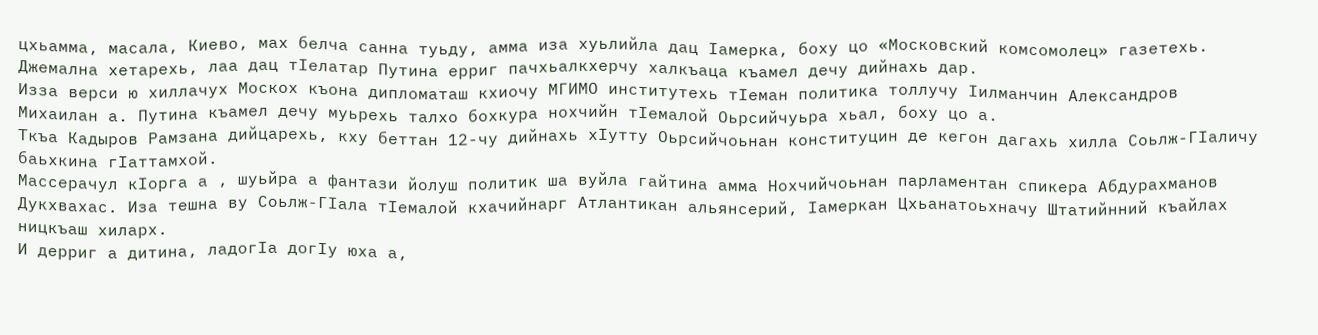цхьамма, масала, Киево, мах белча санна туьду, амма иза хуьлийла дац Iамерка, боху цо «Московский комсомолец» газетехь. Джемална хетарехь, лаа дац тIелатар Путина ерриг пачхьалкхерчу халкъаца къамел дечу дийнахь дар.
Изза верси ю хиллачух Москох къона дипломаташ кхиочу МГИМО институтехь тIеман политика толлучу Iилманчин Александров Михаилан а. Путина къамел дечу муьрехь талхо бохкура нохчийн тIемалой Оьрсийчуьра хьал, боху цо а.
Ткъа Кадыров Рамзана дийцарехь, кху беттан 12-чу дийнахь хIутту Оьрсийчоьнан конституцин де кегон дагахь хилла Соьлж-ГIаличу баьхкина гIаттамхой.
Массерачул кIорга а , шуьйра а фантази йолуш политик ша вуйла гайтина амма Нохчийчоьнан парламентан спикера Абдурахманов Дукхвахас. Иза тешна ву Соьлж-ГIала тIемалой кхачийнарг Атлантикан альянсерий, Iамеркан Цхьанатоьхначу Штатийнний къайлах ницкъаш хиларх.
И дерриг а дитина, ладогIа догIу юха а,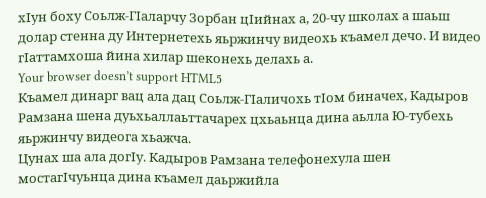хIун боху Соьлж-ГIаларчу Зорбан цIийнах а, 20-чу школах а шаьш долар стенна ду Интернетехь яьржинчу видеохь къамел дечо. И видео гIаттамхоша йина хилар шеконехь делахь а.
Your browser doesn’t support HTML5
Къамел динарг вац ала дац Соьлж-ГIаличохь тIом биначех, Кадыров Рамзана шена дуьхьаллаьттачарех цхьаьнца дина аьлла Ю-тубехь яьржинчу видеога хьажча.
Цунах ша ала догIу. Кадыров Рамзана телефонехула шен мостагIчуьнца дина къамел даьржийла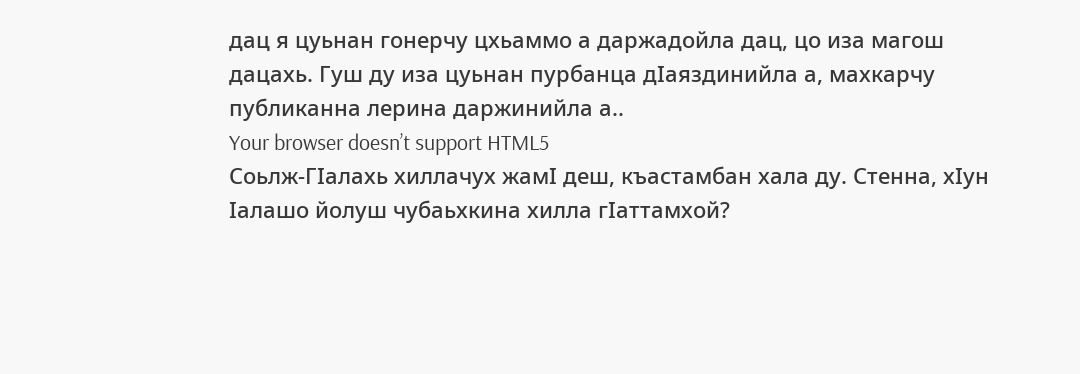дац я цуьнан гонерчу цхьаммо а даржадойла дац, цо иза магош дацахь. Гуш ду иза цуьнан пурбанца дIаяздинийла а, махкарчу публиканна лерина даржинийла а..
Your browser doesn’t support HTML5
Соьлж-ГIалахь хиллачух жамI деш, къастамбан хала ду. Стенна, хIун Iалашо йолуш чубаьхкина хилла гIаттамхой?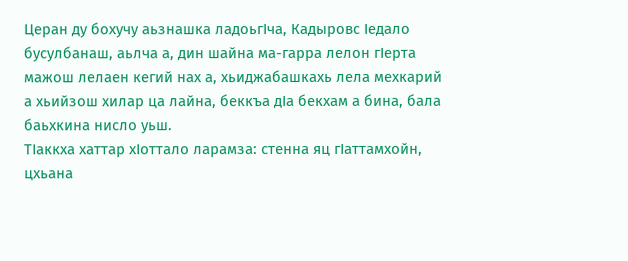Церан ду бохучу аьзнашка ладоьгIча, Кадыровс Iедало бусулбанаш, аьлча а, дин шайна ма-гарра лелон гIерта мажош лелаен кегий нах а, хьиджабашкахь лела мехкарий а хьийзош хилар ца лайна, беккъа дIа бекхам а бина, бала баьхкина нисло уьш.
ТIаккха хаттар хIоттало ларамза: стенна яц гIаттамхойн, цхьана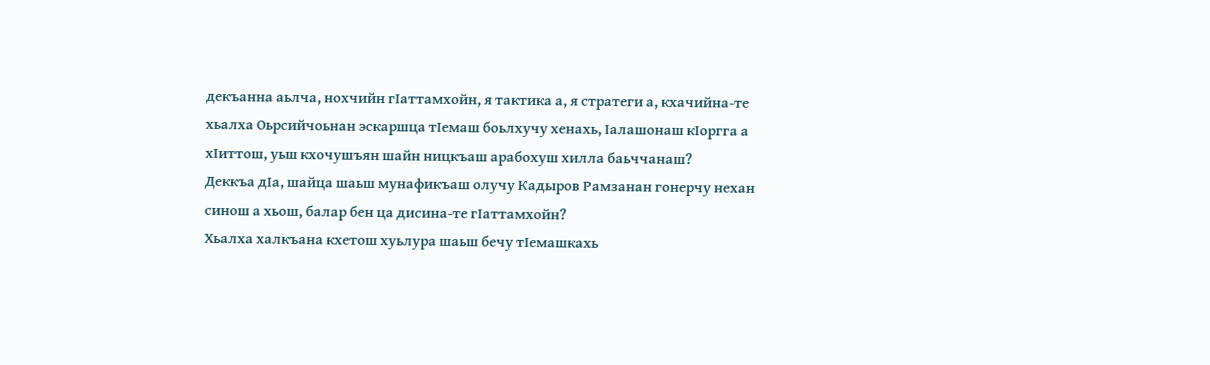декъанна аьлча, нохчийн гIаттамхойн, я тактика а, я стратеги а, кхачийна-те хьалха Оьрсийчоьнан эскаршца тIемаш боьлхучу хенахь, Iалашонаш кIоргга а хIиттош, уьш кхочушъян шайн ницкъаш арабохуш хилла баьччанаш?
Деккъа дIа, шайца шаьш мунафикъаш олучу Кадыров Рамзанан гонерчу нехан синош а хьош, балар бен ца дисина-те гIаттамхойн?
Хьалха халкъана кхетош хуьлура шаьш бечу тIемашкахь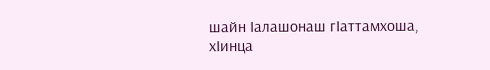шайн Iалашонаш гIаттамхоша, хIинца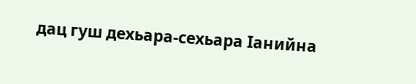дац гуш дехьара-сехьара Iанийна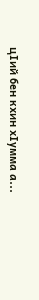цIий бен кхин хIумма а...